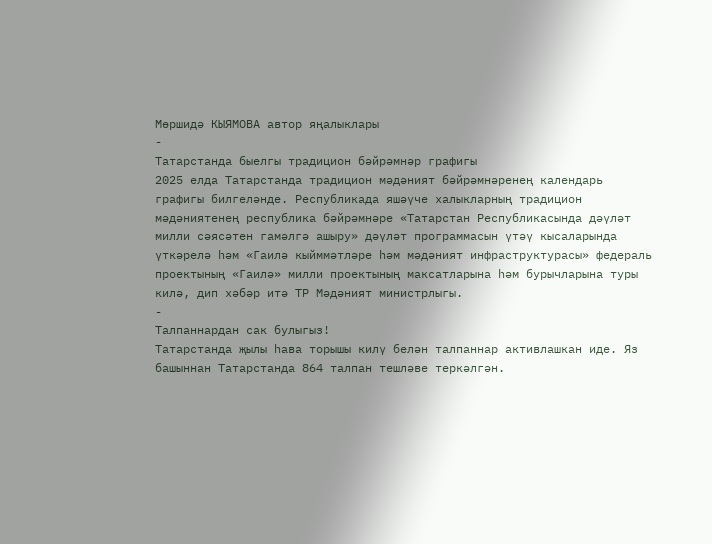Мөршидә КЫЯМОВА автор яңалыклары
-
Татарстанда быелгы традицион бәйрәмнәр графигы
2025 елда Татарстанда традицион мәдәният бәйрәмнәренең календарь графигы билгеләнде. Республикада яшәүче халыкларның традицион мәдәниятенең республика бәйрәмнәре «Татарстан Республикасында дәүләт милли сәясәтен гамәлгә ашыру» дәүләт программасын үтәү кысаларында үткәрелә һәм «Гаилә кыйммәтләре һәм мәдәният инфраструктурасы» федераль проектының «Гаилә» милли проектының максатларына һәм бурычларына туры килә, дип хәбәр итә ТР Мәдәният министрлыгы.
-
Талпаннардан сак булыгыз!
Татарстанда җылы һава торышы килү белән талпаннар активлашкан иде. Яз башыннан Татарстанда 864 талпан тешләве теркәлгән.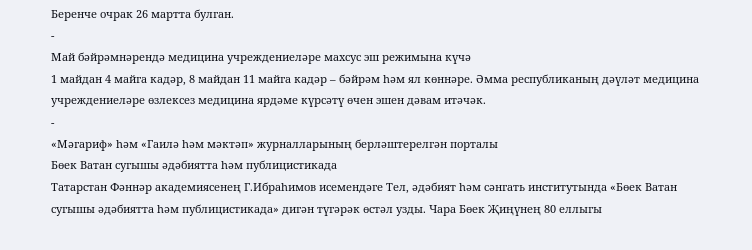Беренче очрак 26 мартта булган.
-
Май бәйрәмнәрендә медицина учреждениеләре махсус эш режимына күчә
1 майдан 4 майга кадәр, 8 майдан 11 майга кадәр – бәйрәм һәм ял көннәре. Әмма республиканың дәүләт медицина учреждениеләре өзлексез медицина ярдәме күрсәтү өчен эшен дәвам итәчәк.
-
«Мәгариф» һәм «Гаилә һәм мәктәп» журналларының берләштерелгән порталы
Бөек Ватан сугышы әдәбиятта һәм публицистикада
Татарстан Фәннәр академиясенең Г.Ибраһимов исемендәге Тел, әдәбият һәм сәнгать институтында «Бөек Ватан сугышы әдәбиятта һәм публицистикада» дигән түгәрәк өстәл узды. Чара Бөек Җиңүнең 80 еллыгы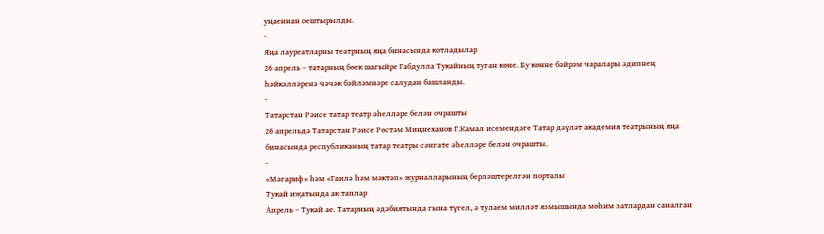уңаеннан оештырылды.
-
Яңа лауреатларны театрның яңа бинасында котладылар
26 апрель – татарның бөек шагыйре Габдулла Тукайның туган көне. Бу көнне бәйрәм чаралары әдипнең һәйкәлләренә чәчәк бәйләмнәре салудан башланды.
-
Татарстан Рәисе татар театр әһелләре белән очрашты
26 апрельдә Татарстан Рәисе Рөстәм Миңнеханов Г.Камал исемендәге Татар дәүләт академия театрының яңа бинасында республиканың татар театры сәнгате әһелләре белән очрашты.
-
«Мәгариф» һәм «Гаилә һәм мәктәп» журналларының берләштерелгән порталы
Тукай иҗатында ак таплар
Апрель – Тукай ае. Татарның әдәбиятында гына түгел, ә тулаем милләт язмышында мөһим затлардан саналган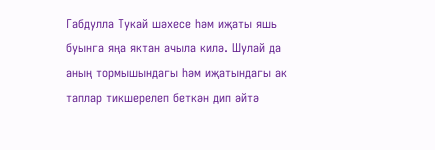Габдулла Тукай шәхесе һәм иҗаты яшь буынга яңа яктан ачыла килә. Шулай да аның тормышындагы һәм иҗатындагы ак таплар тикшерелеп беткән дип әйтә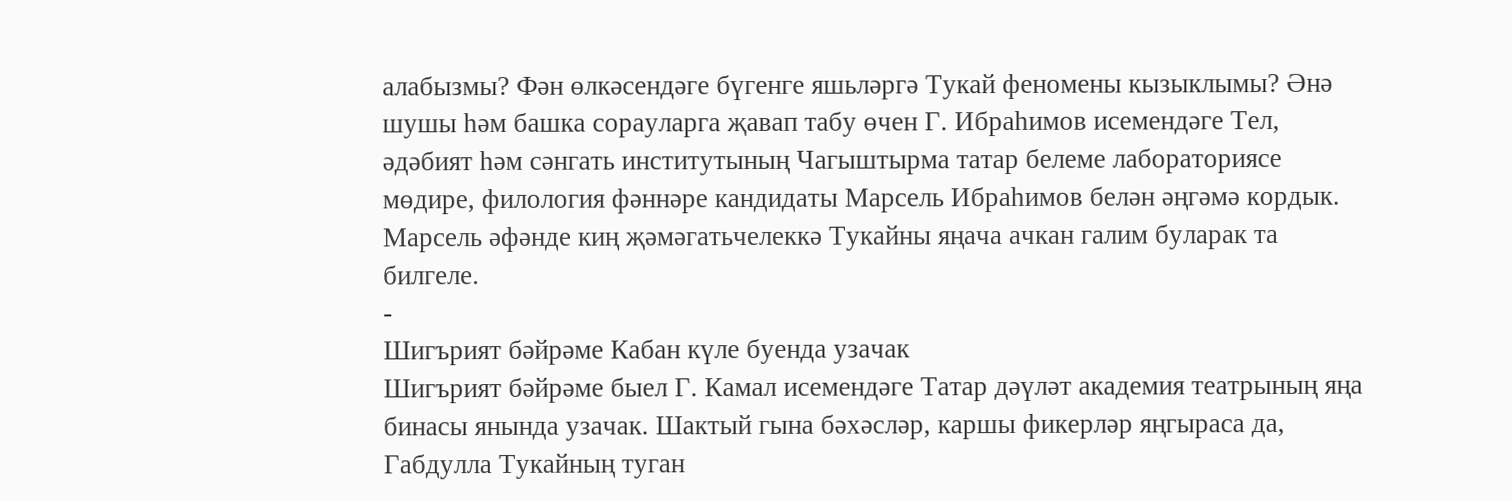алабызмы? Фән өлкәсендәге бүгенге яшьләргә Тукай феномены кызыклымы? Әнә шушы һәм башка сорауларга җавап табу өчен Г. Ибраһимов исемендәге Тел, әдәбият һәм сәнгать институтының Чагыштырма татар белеме лабораториясе мөдире, филология фәннәре кандидаты Марсель Ибраһимов белән әңгәмә кордык. Марсель әфәнде киң җәмәгатьчелеккә Тукайны яңача ачкан галим буларак та билгеле.
-
Шигърият бәйрәме Кабан күле буенда узачак
Шигърият бәйрәме быел Г. Камал исемендәге Татар дәүләт академия театрының яңа бинасы янында узачак. Шактый гына бәхәсләр, каршы фикерләр яңгыраса да, Габдулла Тукайның туган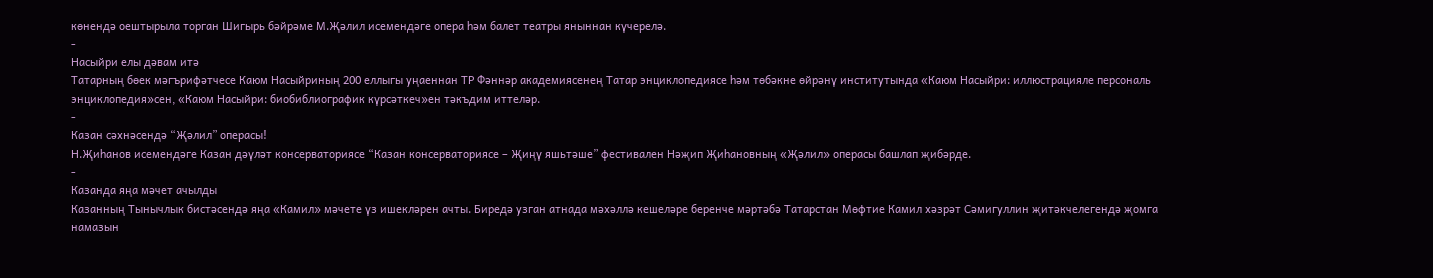көнендә оештырыла торган Шигырь бәйрәме М.Җәлил исемендәге опера һәм балет театры яныннан күчерелә.
-
Насыйри елы дәвам итә
Татарның бөек мәгърифәтчесе Каюм Насыйриның 200 еллыгы уңаеннан ТР Фәннәр академиясенең Татар энциклопедиясе һәм төбәкне өйрәнү институтында «Каюм Насыйри: иллюстрацияле персональ энциклопедия»сен, «Каюм Насыйри: биобиблиографик күрсәткеч»ен тәкъдим иттеләр.
-
Казан сәхнәсендә “Җәлил” операсы!
Н.Җиһанов исемендәге Казан дәүләт консерваториясе “Казан консерваториясе – Җиңү яшьтәше” фестивален Нәҗип Җиһановның «Җәлил» операсы башлап җибәрде.
-
Казанда яңа мәчет ачылды
Казанның Тынычлык бистәсендә яңа «Камил» мәчете үз ишекләрен ачты. Биредә узган атнада мәхәллә кешеләре беренче мәртәбә Татарстан Мөфтие Камил хәзрәт Сәмигуллин җитәкчелегендә җомга намазын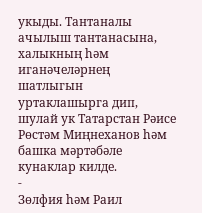укыды. Тантаналы ачылыш тантанасына, халыкның һәм иганәчеләрнең шатлыгын уртаклашырга дип, шулай ук Татарстан Рәисе Рөстәм Миңнеханов һәм башка мәртәбәле кунаклар килде.
-
Зөлфия һәм Раил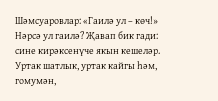Шәмсуаровлар: «Гаилә ул – көч!»
Нәрсә ул гаилә? Җавап бик гади: сине кирәксенүче якын кешеләр. Уртак шатлык, уртак кайгы һәм, гомумән,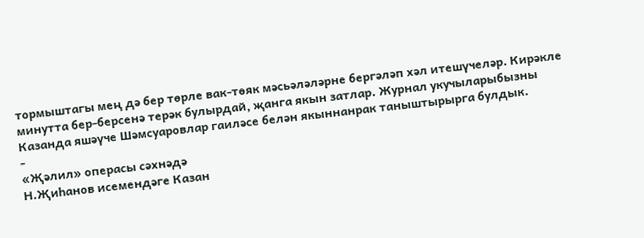тормыштагы мең дә бер төрле вак-төяк мәсьәләләрне бергәләп хәл итешүчеләр. Кирәкле минутта бер-берсенә терәк булырдай, җанга якын затлар. Журнал укучыларыбызны Казанда яшәүче Шәмсуаровлар гаиләсе белән якыннанрак таныштырырга булдык.
-
«Җәлил» операсы сәхнәдә
Н.Җиһанов исемендәге Казан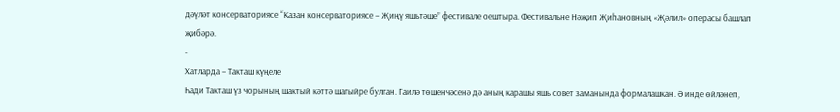дәүләт консерваториясе “Казан консерваториясе – Җиңү яшьтәше” фестивале оештыра. Фестивальне Нәҗип Җиһановның «Җәлил» операсы башлап җибәрә.
-
Хатларда – Такташ күңеле
Һади Такташ үз чорының шактый кәттә шагыйре булган. Гаилә төшенчәсенә дә аның карашы яшь совет заманында формалашкан. Ә инде өйләнеп,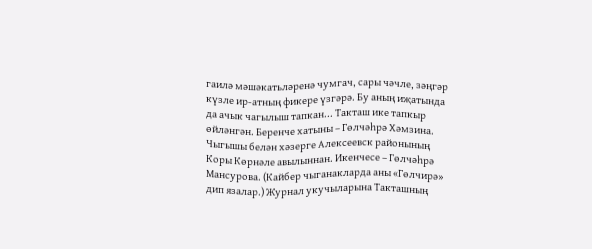гаилә мәшәкатьләренә чумгач, сары чәчле, зәңгәр күзле ир-атның фикере үзгәрә. Бу аның иҗатында да ачык чагылыш тапкан... Такташ ике тапкыр өйләнгән. Беренче хатыны – Гөлчәһрә Хәмзина. Чыгышы белән хәзерге Алексеевск районының Коры Көрнәле авылыннан. Икенчесе – Гөлчәһрә Мансурова. (Кайбер чыганакларда аны «Гөлчирә» дип язалар.) Журнал укучыларына Такташның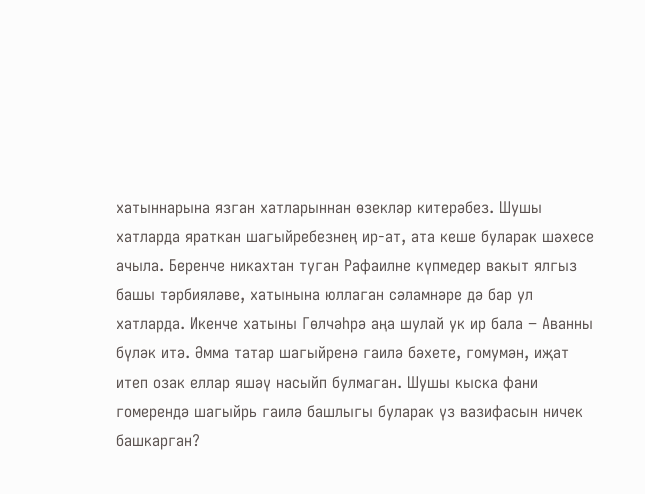хатыннарына язган хатларыннан өзекләр китерәбез. Шушы хатларда яраткан шагыйребезнең ир-ат, ата кеше буларак шәхесе ачыла. Беренче никахтан туган Рафаилне күпмедер вакыт ялгыз башы тәрбияләве, хатынына юллаган сәламнәре дә бар ул хатларда. Икенче хатыны Гөлчәһрә аңа шулай ук ир бала − Аванны бүләк итә. Әмма татар шагыйренә гаилә бәхете, гомумән, иҗат итеп озак еллар яшәү насыйп булмаган. Шушы кыска фани гомерендә шагыйрь гаилә башлыгы буларак үз вазифасын ничек башкарган?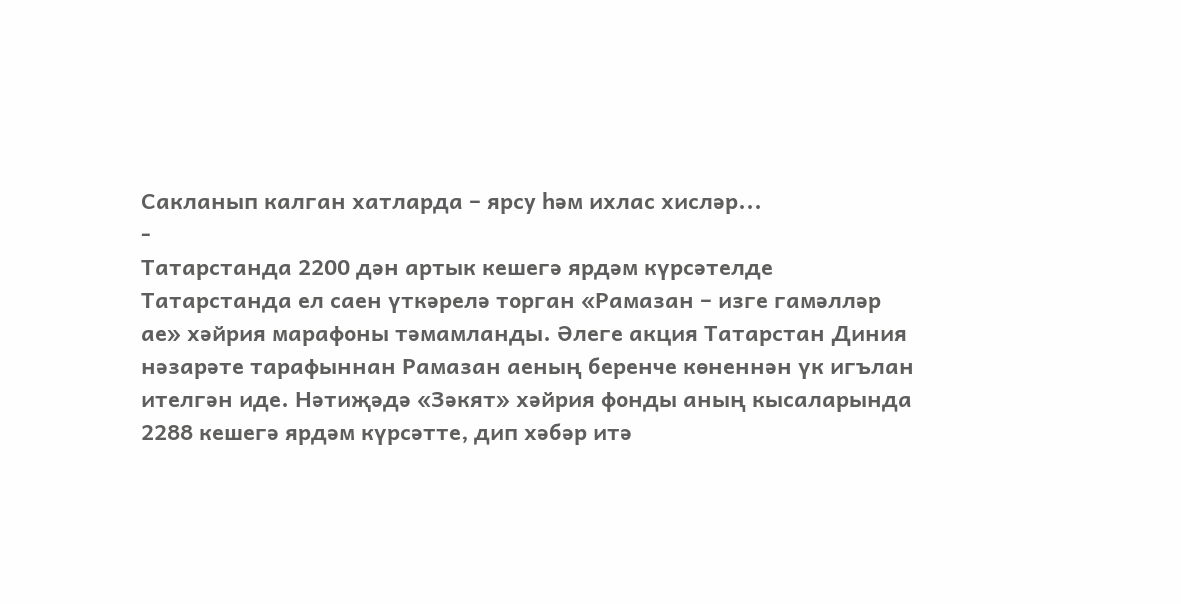Сакланып калган хатларда – ярсу һәм ихлас хисләр...
-
Татарстанда 2200 дән артык кешегә ярдәм күрсәтелде
Татарстанда ел саен үткәрелә торган «Рамазан – изге гамәлләр ае» хәйрия марафоны тәмамланды. Әлеге акция Татарстан Диния нәзарәте тарафыннан Рамазан аеның беренче көненнән үк игълан ителгән иде. Нәтиҗәдә «Зәкят» хәйрия фонды аның кысаларында 2288 кешегә ярдәм күрсәтте, дип хәбәр итә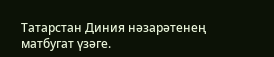Татарстан Диния нәзарәтенең матбугат үзәге.